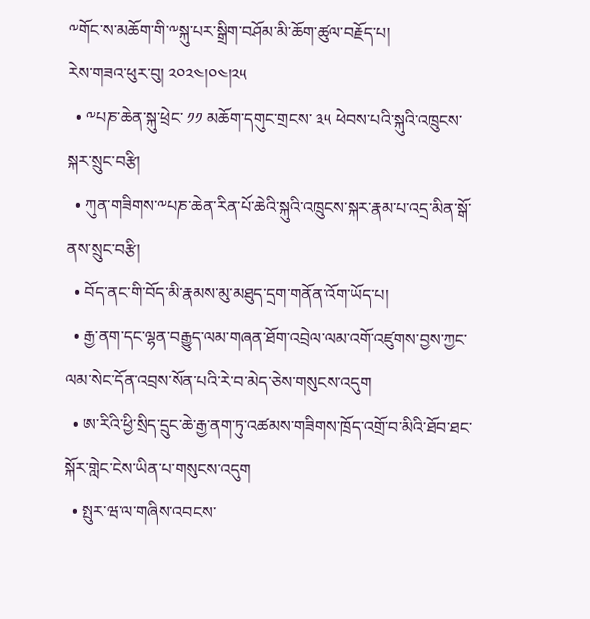༸གོང་ས་མཆོག་གི་༸སྐུ་པར་སྒྲིག་བཤོམ་མི་ཆོག་ཚུལ་བརྗོད་པ།
རེས་གཟའ་ཕུར་བུ། ༢༠༢༤།༠༤།༢༥
  • ༸པཎ་ཆེན་སྐུ་ཕྲེང་ ༡༡ མཆོག་དགུང་གྲངས་ ༣༥ ཕེབས་པའི་སྐུའི་འཁྲུངས་སྐར་སྲུང་བརྩི།
  • ཀུན་གཟིགས་༸པཎ་ཆེན་རིན་པོ་ཆེའི་སྐུའི་འཁྲུངས་སྐར་རྣམ་པ་འདྲ་མིན་སྒོ་ནས་སྲུང་བརྩི།
  • བོད་ནང་གི་བོད་མི་རྣམས་མུ་མཐུད་དྲག་གནོན་འོག་ཡོད་པ།
  • རྒྱ་ནག་དང་ལྷན་བརྒྱུད་ལམ་གཞན་ཐོག་འབྲེལ་ལམ་འགོ་འཛུགས་བྱས་ཀྱང་ལམ་སེང་དོན་འབྲས་སོན་པའི་རེ་བ་མེད་ཅེས་གསུངས་འདུག
  • ཨ་རིའི་ཕྱི་སྲིད་དྲུང་ཆེ་རྒྱ་ནག་ཏུ་འཚམས་གཟིགས་ཁྲོད་འགྲོ་བ་མིའི་ཐོབ་ཐང་སྐོར་གླེང་ངེས་ཡིན་པ་གསུངས་འདུག
  • སྤུར་ཝ་ལ་གཞིས་འབངས་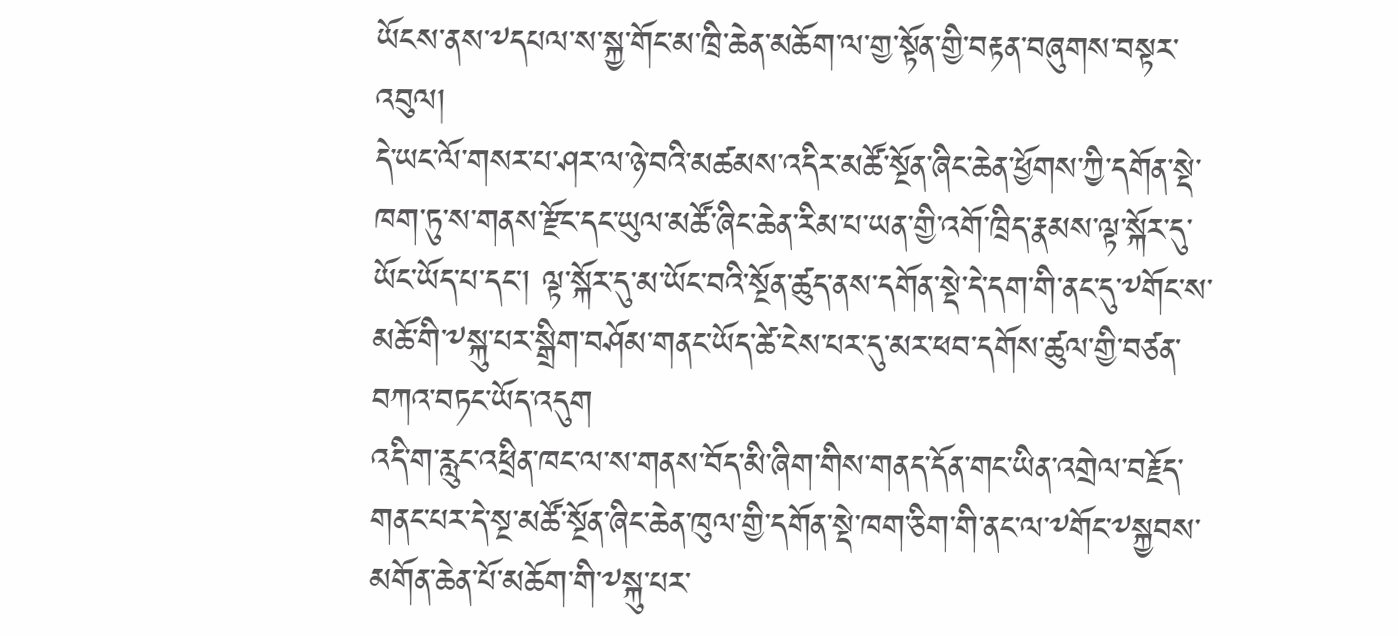ཡོངས་ནས་༸དཔལ་ས་སྐྱ་གོང་མ་ཁྲི་ཆེན་མཆོག་ལ་གྱ་སྟོན་གྱི་བརྟན་བཞུགས་བསྟར་འབུལ།
དེ་ཡང་ལོ་གསར་པ་ཤར་ལ་ཉེ་བའི་མཚམས་འདིར་མཚོ་སྔོན་ཞིང་ཆེན་ཕྱོགས་ཀྱི་དགོན་སྡེ་ཁག་ཏུ་ས་གནས་རྫོང་དང་ཡུལ་མཚོ་ཞིང་ཆེན་རིམ་པ་ཡན་གྱི་འགོ་ཁྲིད་རྣམས་ལྟ་སྐོར་དུ་ཡོང་ཡོད་པ་དང་། ལྟ་སྐོར་དུ་མ་ཡོང་བའི་སྔོན་ཚུད་ནས་དགོན་སྡེ་དེ་དག་གི་ནང་དུ་༸གོང་ས་མཆོ་གི་༸སྐུ་པར་སྒྲིག་བཤོམ་གནང་ཡོད་ཚེ་ངེས་པར་དུ་མར་ཕབ་དགོས་ཚུལ་གྱི་བཙན་བཀའ་བཏང་ཡོད་འདུག
འདི་ག་རླུང་འཕྲིན་ཁང་ལ་ས་གནས་བོད་མི་ཞིག་གིས་གནད་དོན་གང་ཡིན་འགྲེལ་བརྗོད་གནང་པར་དེ་སྔ་མཚོ་སྔོན་ཞིང་ཆེན་ཁུལ་གྱི་དགོན་སྡེ་ཁག་ཅིག་གི་ནང་ལ་༸གོང་༸སྐྱབས་མགོན་ཆེན་པོ་མཆོག་གི་༸སྐུ་པར་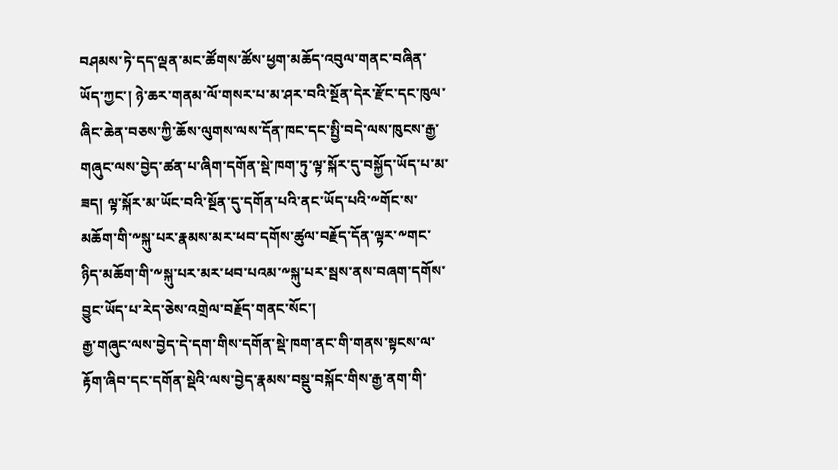བཤམས་ཏེ་དད་ལྡན་མང་ཚོགས་ཚོས་ཕྱག་མཆོད་འབུལ་གནང་བཞིན་ཡོད་ཀྱང་། ཉེ་ཆར་གནམ་ལོ་གསར་པ་མ་ཤར་བའི་སྔོན་དེར་རྫོང་དང་ཁུལ་ཞིང་ཆེན་བཅས་ཀྱི་ཆོས་ལུགས་ལས་དོན་ཁང་དང་སྤྱི་བདེ་ལས་ཁུངས་རྒྱ་གཞུང་ལས་བྱེད་ཚན་པ་ཞིག་དགོན་སྡེ་ཁག་ཏུ་ལྟ་སྐོར་དུ་བསྐྱོད་ཡོད་པ་མ་ཟད། ལྟ་སྐོར་མ་ཡོང་བའི་སྔོན་དུ་དགོན་པའི་ནང་ཡོད་པའི་༸གོང་ས་མཆོག་གི་༸སྐུ་པར་རྣམས་མར་ཕབ་དགོས་ཚུལ་བརྗོད་དོན་ལྟར་༸གང་ཉིད་མཆོག་གི་༸སྐུ་པར་མར་ཕབ་པའམ་༸སྐུ་པར་སྦས་ནས་བཞག་དགོས་བྱུང་ཡོད་པ་རེད་ཅེས་འགྲེལ་བརྗོད་གནང་སོང་།
རྒྱ་གཞུང་ལས་བྱེད་དེ་དག་གིས་དགོན་སྡེ་ཁག་ནང་གི་གནས་སྟངས་ལ་རྟོག་ཞིབ་དང་དགོན་སྡེའི་ལས་བྱེད་རྣམས་བསྡུ་བསྐོང་གིས་རྒྱ་ནག་གི་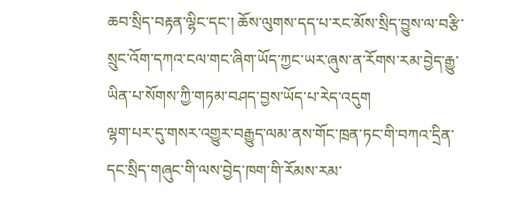ཆབ་སྲིད་བརྟན་ལྷིང་དང་། ཆོས་ལུགས་དད་པ་རང་མོས་སྲིད་བྱུས་ལ་བརྩི་སྲུང་འོག་དཀའ་ངལ་གང་ཞིག་ཡོད་ཀྱང་ཡར་ཞུས་ན་རོགས་རམ་བྱེད་རྒྱུ་ཡིན་པ་སོགས་ཀྱི་གཏམ་བཤད་བྱས་ཡོད་པ་རེད་འདུག
ལྷག་པར་དུ་གསར་འགྱུར་བརྒྱུད་ལམ་ནས་གོང་ཁྲན་ཏང་གི་བཀའ་དྲིན་དང་སྲིད་གཞུང་གི་ལས་བྱེད་ཁག་གི་རོམས་རམ་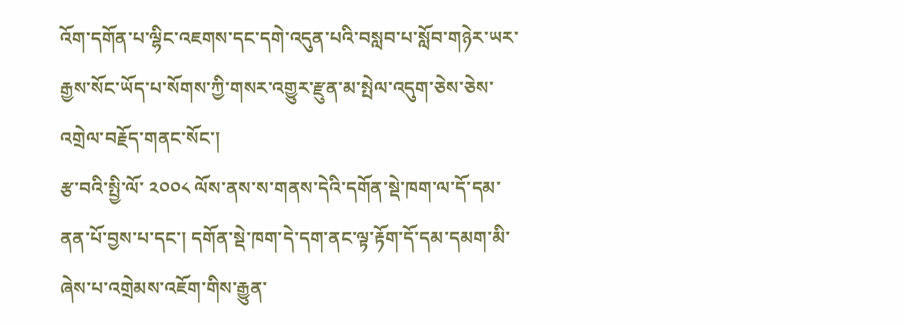འོག་དགོན་པ་ལྷིང་འཇགས་དང་དགེ་འདུན་པའི་བསླབ་པ་སློབ་གཉེར་ཡར་རྒྱས་སོང་ཡོད་པ་སོགས་ཀྱི་གསར་འགྱུར་རྫུན་མ་སྤེལ་འདུག་ཅེས་ཅེས་འགྲེལ་བརྗོད་གནང་སོང་།
རྩ་བའི་སྤྱི་ལོ་ ༢༠༠༨ ལོས་ནས་ས་གནས་དེའི་དགོན་སྡེ་ཁག་ལ་དོ་དམ་ནན་པོ་བྱས་པ་དང་། དགོན་སྡེ་ཁག་དེ་དག་ནང་ལྟ་རྟོག་དོ་དམ་དམག་མི་ཞེས་པ་འགྲེམས་འཇོག་གིས་རྒྱུན་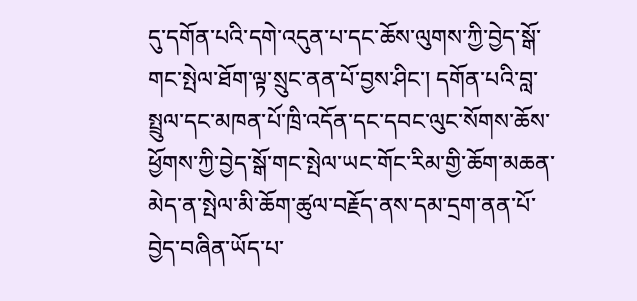དུ་དགོན་པའི་དགེ་འདུན་པ་དང་ཆོས་ལུགས་ཀྱི་བྱེད་སྒོ་གང་སྤེལ་ཐོག་ལྟ་སྲུང་ནན་པོ་བྱས་ཤིང་། དགོན་པའི་བླ་སྤྲུལ་དང་མཁན་པོ་ཁྲི་འདོན་དང་དབང་ལུང་སོགས་ཆོས་ཕྱོགས་ཀྱི་བྱེད་སྒོ་གང་སྤེལ་ཡང་གོང་རིམ་གྱི་ཆོག་མཆན་མེད་ན་སྤེལ་མི་ཆོག་ཚུལ་བརྗོད་ནས་དམ་དྲག་ནན་པོ་བྱེད་བཞིན་ཡོད་པ་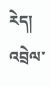རེད།
འབྲེལ་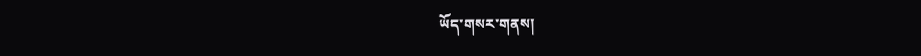ཡོད་གསར་གནས།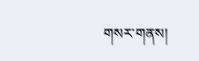གསར་གནས།